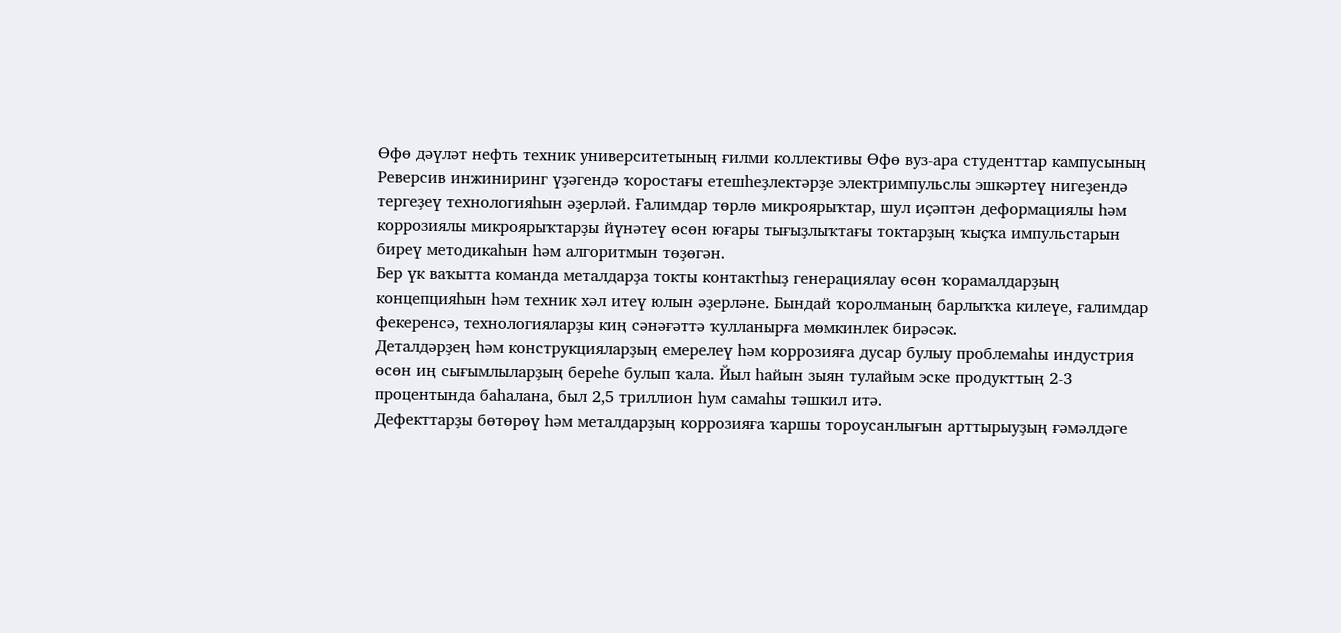Өфө дәүләт нефть техник университетының ғилми коллективы Өфө вуз-ара студенттар кампусының Реверсив инжиниринг үҙәгендә ҡоростағы етешһеҙлектәрҙе электримпульслы эшкәртеү нигеҙендә тергеҙеү технологияһын әҙерләй. Ғалимдар төрлө микроярыҡтар, шул иҫәптән деформациялы һәм коррозиялы микроярыҡтарҙы йүнәтеү өсөн юғары тығыҙлыҡтағы токтарҙың ҡыҫҡа импульстарын биреү методикаһын һәм алгоритмын төҙөгән.
Бер үк ваҡытта команда металдарҙа токты контактһыҙ генерациялау өсөн ҡорамалдарҙың концепцияһын һәм техник хәл итеү юлын әҙерләне. Бындай ҡоролманың барлыҡҡа килеүе, ғалимдар фекеренсә, технологияларҙы киң сәнәғәттә ҡулланырға мөмкинлек бирәсәк.
Деталдәрҙең һәм конструкцияларҙың емерелеү һәм коррозияға дусар булыу проблемаһы индустрия өсөн иң сығымлыларҙың береһе булып ҡала. Йыл һайын зыян тулайым эске продукттың 2-3 процентында баһалана, был 2,5 триллион һум самаһы тәшкил итә.
Дефекттарҙы бөтөрөү һәм металдарҙың коррозияға ҡаршы тороусанлығын арттырыуҙың ғәмәлдәге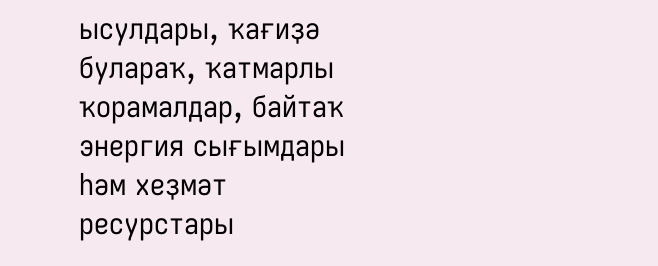ысулдары, ҡағиҙә булараҡ, ҡатмарлы ҡорамалдар, байтаҡ энергия сығымдары һәм хеҙмәт ресурстары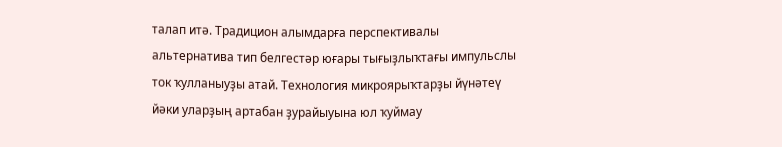талап итә. Традицион алымдарға перспективалы альтернатива тип белгестәр юғары тығыҙлыҡтағы импульслы ток ҡулланыуҙы атай. Технология микроярыҡтарҙы йүнәтеү йәки уларҙың артабан ҙурайыуына юл ҡуймау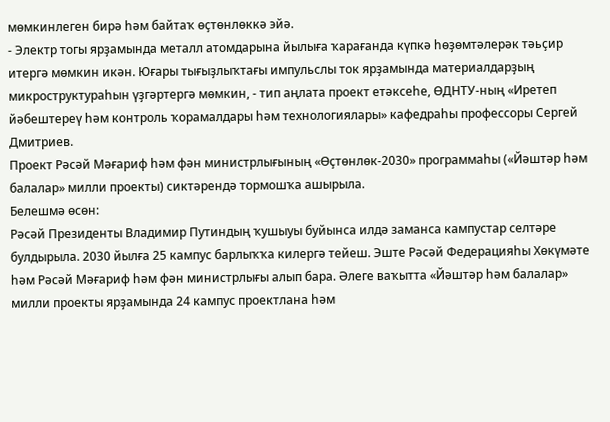мөмкинлеген бирә һәм байтаҡ өҫтөнлөккә эйә.
- Электр тогы ярҙамында металл атомдарына йылыға ҡарағанда күпкә һөҙөмтәлерәк тәьҫир итергә мөмкин икән. Юғары тығыҙлыҡтағы импульслы ток ярҙамында материалдарҙың микроструктураһын үҙгәртергә мөмкин, - тип аңлата проект етәксеһе, ӨДНТУ-ның «Иретеп йәбештереү һәм контроль ҡорамалдары һәм технологиялары» кафедраһы профессоры Сергей Дмитриев.
Проект Рәсәй Мәғариф һәм фән министрлығының «Өҫтөнлөк-2030» программаһы («Йәштәр һәм балалар» милли проекты) сиктәрендә тормошҡа ашырыла.
Белешмә өсөн:
Рәсәй Президенты Владимир Путиндың ҡушыуы буйынса илдә заманса кампустар селтәре булдырыла. 2030 йылға 25 кампус барлыҡҡа килергә тейеш. Эште Рәсәй Федерацияһы Хөкүмәте һәм Рәсәй Мәғариф һәм фән министрлығы алып бара. Әлеге ваҡытта «Йәштәр һәм балалар» милли проекты ярҙамында 24 кампус проектлана һәм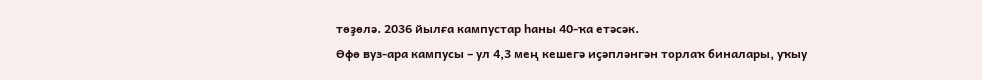төҙөлә. 2036 йылға кампустар һаны 40-ҡа етәсәк.
Өфө вуз-ара кампусы – ул 4,3 мең кешегә иҫәпләнгән торлаҡ биналары, уҡыу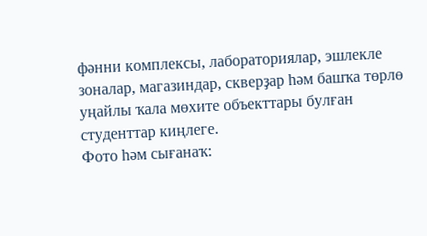фәнни комплексы, лабораториялар, эшлекле зоналар, магазиндар, скверҙар һәм башҡа төрлө уңайлы ҡала мөхите объекттары булған студенттар киңлеге.
Фото һәм сығанаҡ: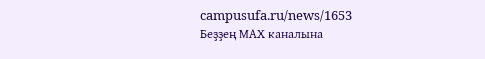campusufa.ru/news/1653
Беҙҙең МАХ каналына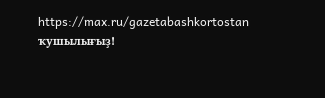https://max.ru/gazetabashkortostan ҡушылығыҙ!